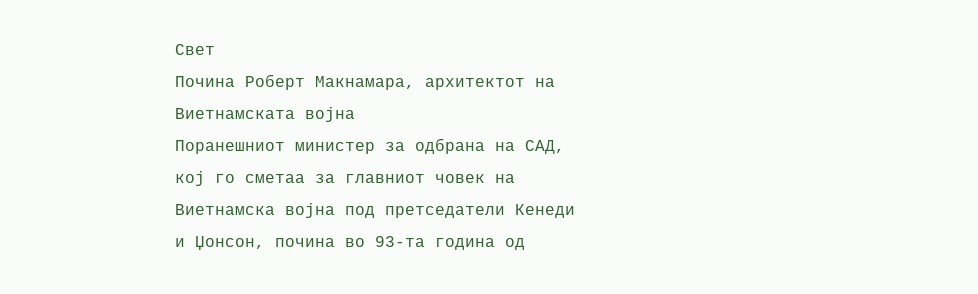Свет
Почина Роберт Макнамара, архитектот на Виетнамската војна
Поранешниот министер за одбрана на САД, кој го сметаа за главниот човек на Виетнамска војна под претседатели Кенеди и Џонсон, почина во 93-та година од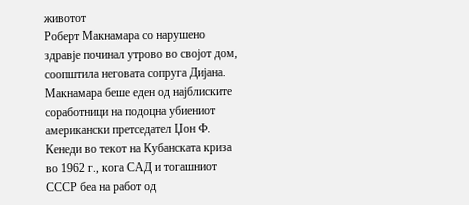животот
Роберт Макнамара со нарушено здравје починал утрово во својот дом, соопштила неговата сопруга Дијана. Макнамара беше еден од најблиските соработници на подоцна убиениот американски претседател Џон Ф. Кенеди во текот на Кубанската криза во 1962 г., кога САД и тогашниот СССР беа на работ од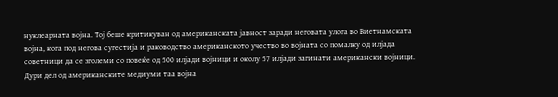нуклеарната војна. Тој беше критикуван од американската јавност заради неговата улога во Виетнамската војна, кога под негова сугестија и раководство американското учество во војната со помалку од илјада советници да се зголеми со повеќе од 500 илјади војници и околу 57 илјади загинати американски војници. Дури дел од американските медиуми таа војна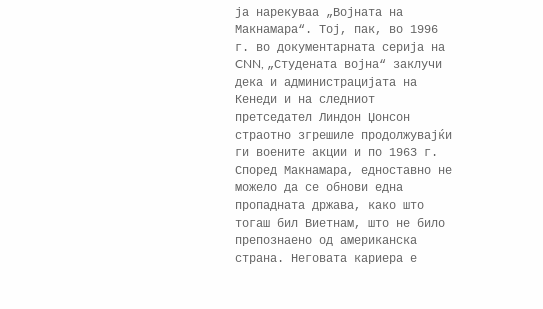ја нарекуваа „Војната на Макнамара“. Тој, пак, во 1996 г. во документарната серија на CNN, „Студената војна“ заклучи дека и администрацијата на Кенеди и на следниот претседател Линдон Џонсон страотно згрешиле продолжувајќи ги воените акции и по 1963 г. Според Макнамара, едноставно не можело да се обнови една пропадната држава, како што тогаш бил Виетнам, што не било препознаено од американска страна. Неговата кариера е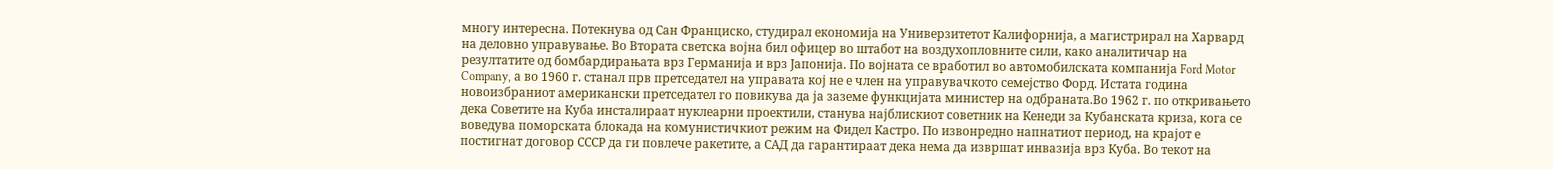многу интересна. Потекнува од Сан Франциско, студирал економија на Универзитетот Калифорнија, а магистрирал на Харвард на деловно управување. Во Втората светска војна бил офицер во штабот на воздухопловните сили, како аналитичар на резултатите од бомбардирањата врз Германија и врз Јапонија. По војната се вработил во автомобилската компанија Ford Motor Company, а во 1960 г. станал прв претседател на управата кој не е член на управувачкото семејство Форд. Истата година новоизбраниот американски претседател го повикува да ја заземе функцијата министер на одбраната.Во 1962 г. по откривањето дека Советите на Куба инсталираат нуклеарни проектили, станува најблискиот советник на Кенеди за Кубанската криза, кога се воведува поморската блокада на комунистичкиот режим на Фидел Кастро. По извонредно напнатиот период, на крајот е постигнат договор СССР да ги повлече ракетите, а САД да гарантираат дека нема да извршат инвазија врз Куба. Во текот на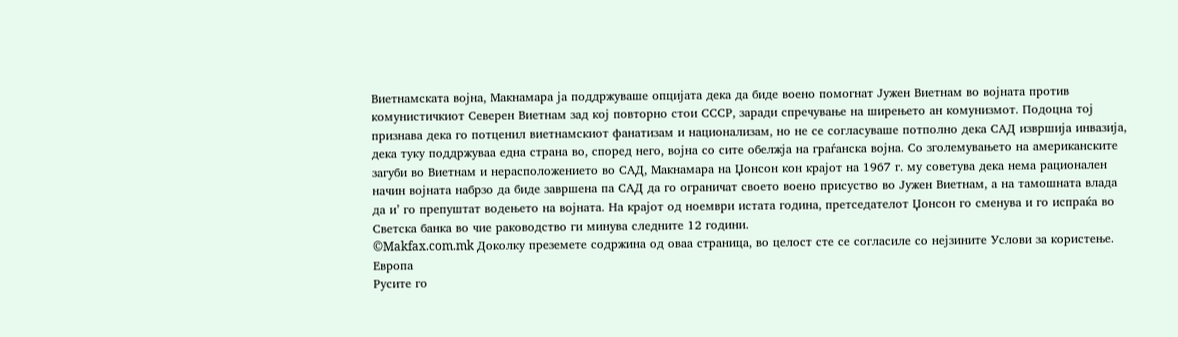Виетнамската војна, Макнамара ја поддржуваше опцијата дека да биде воено помогнат Јужен Виетнам во војната против комунистичкиот Северен Виетнам зад кој повторно стои СССР, заради спречување на ширењето ан комунизмот. Подоцна тој признава дека го потценил виетнамскиот фанатизам и национализам, но не се согласуваше потполно дека САД извршија инвазија, дека туку поддржуваа една страна во, според него, војна со сите обелжја на граѓанска војна. Со зголемувањето на американските загуби во Виетнам и нерасположението во САД, Макнамара на Џонсон кон крајот на 1967 г. му советува дека нема рационален начин војната набрзо да биде завршена па САД да го ограничат своето воено присуство во Јужен Виетнам, а на тамошната влада да и’ го препуштат водењето на војната. На крајот од ноември истата година, претседателот Џонсон го сменува и го испраќа во Светска банка во чие раководство ги минува следните 12 години.
©Makfax.com.mk Доколку преземете содржина од оваа страница, во целост сте се согласиле со нејзините Услови за користење.
Европа
Русите го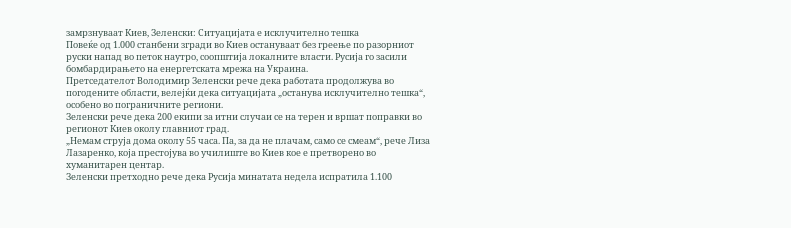замрзнуваат Киев, Зеленски: Ситуацијата е исклучително тешка
Повеќе од 1.000 станбени згради во Киев остануваат без греење по разорниот руски напад во петок наутро, соопштија локалните власти. Русија го засили бомбардирањето на енергетската мрежа на Украина.
Претседателот Володимир Зеленски рече дека работата продолжува во погодените области, велејќи дека ситуацијата „останува исклучително тешка“, особено во пограничните региони.
Зеленски рече дека 200 екипи за итни случаи се на терен и вршат поправки во регионот Киев околу главниот град.
„Немам струја дома околу 55 часа. Па, за да не плачам, само се смеам“, рече Лиза Лазаренко, која престојува во училиште во Киев кое е претворено во хуманитарен центар.
Зеленски претходно рече дека Русија минатата недела испратила 1.100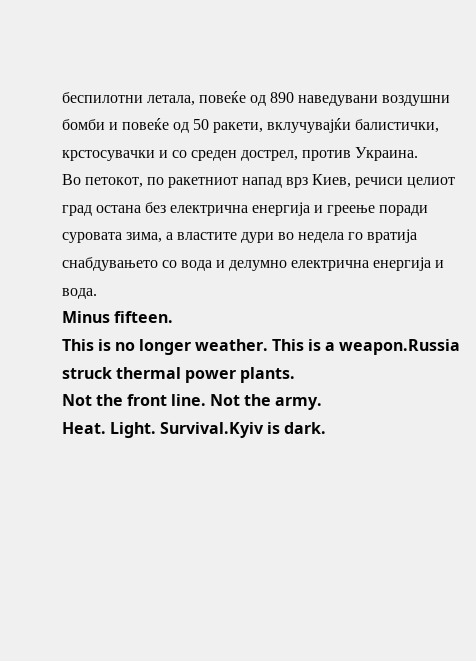беспилотни летала, повеќе од 890 наведувани воздушни бомби и повеќе од 50 ракети, вклучувајќи балистички, крстосувачки и со среден дострел, против Украина.
Во петокот, по ракетниот напад врз Киев, речиси целиот град остана без електрична енергија и греење поради суровата зима, а властите дури во недела го вратија снабдувањето со вода и делумно електрична енергија и вода.
Minus fifteen.
This is no longer weather. This is a weapon.Russia struck thermal power plants.
Not the front line. Not the army.
Heat. Light. Survival.Kyiv is dark.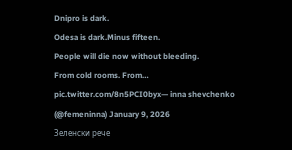Dnipro is dark.
Odesa is dark.Minus fifteen.
People will die now without bleeding.
From cold rooms. From… pic.twitter.com/8n5PCI0byx— inna shevchenko (@femeninna) January 9, 2026
Зеленски рече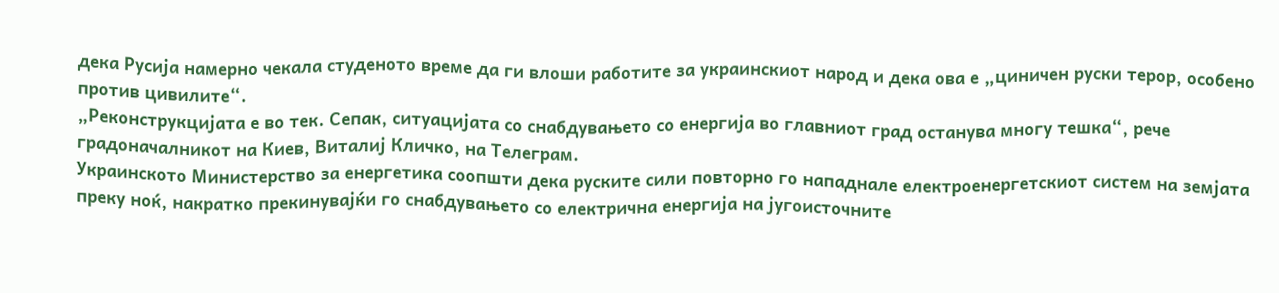дека Русија намерно чекала студеното време да ги влоши работите за украинскиот народ и дека ова е „циничен руски терор, особено против цивилите“.
„Реконструкцијата е во тек. Сепак, ситуацијата со снабдувањето со енергија во главниот град останува многу тешка“, рече градоначалникот на Киев, Виталиј Кличко, на Телеграм.
Украинското Министерство за енергетика соопшти дека руските сили повторно го нападнале електроенергетскиот систем на земјата преку ноќ, накратко прекинувајќи го снабдувањето со електрична енергија на југоисточните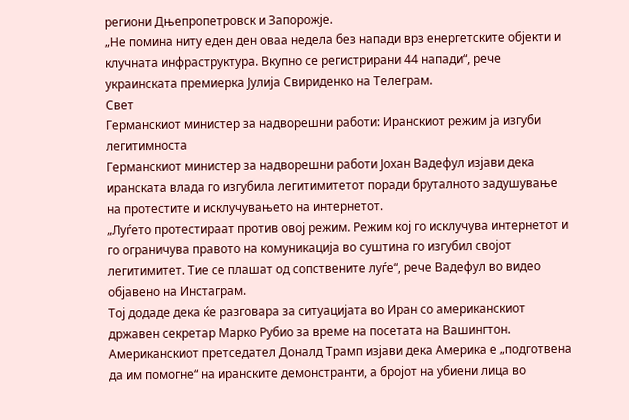региони Дњепропетровск и Запорожје.
„Не помина ниту еден ден оваа недела без напади врз енергетските објекти и клучната инфраструктура. Вкупно се регистрирани 44 напади“, рече украинската премиерка Јулија Свириденко на Телеграм.
Свет
Германскиот министер за надворешни работи: Иранскиот режим ја изгуби легитимноста
Германскиот министер за надворешни работи Јохан Вадефул изјави дека иранската влада го изгубила легитимитетот поради бруталното задушување на протестите и исклучувањето на интернетот.
„Луѓето протестираат против овој режим. Режим кој го исклучува интернетот и го ограничува правото на комуникација во суштина го изгубил својот легитимитет. Тие се плашат од сопствените луѓе“, рече Вадефул во видео објавено на Инстаграм.
Тој додаде дека ќе разговара за ситуацијата во Иран со американскиот државен секретар Марко Рубио за време на посетата на Вашингтон.
Американскиот претседател Доналд Трамп изјави дека Америка е „подготвена да им помогне“ на иранските демонстранти, а бројот на убиени лица во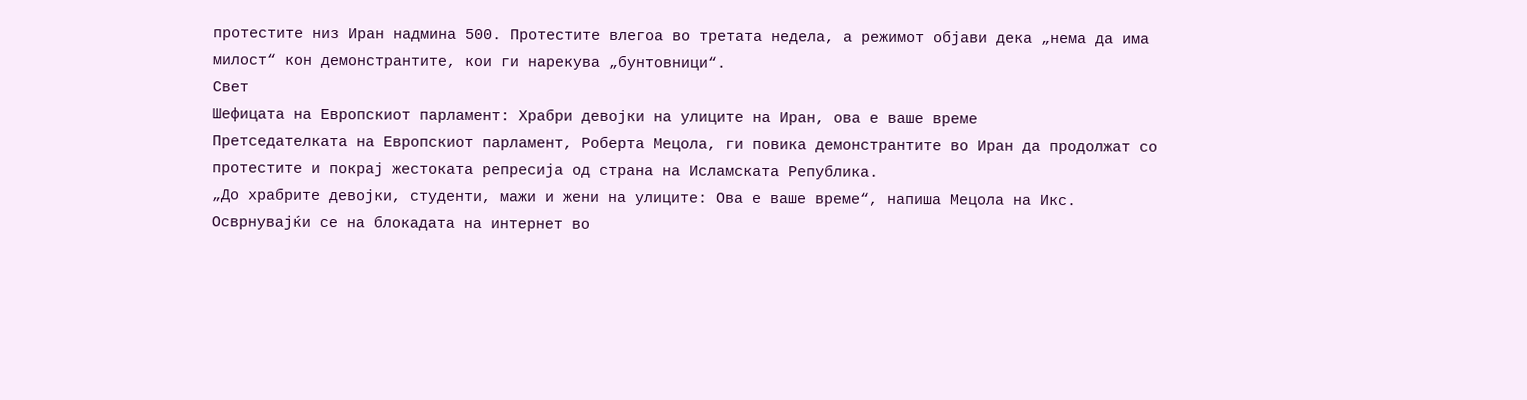протестите низ Иран надмина 500. Протестите влегоа во третата недела, а режимот објави дека „нема да има милост“ кон демонстрантите, кои ги нарекува „бунтовници“.
Свет
Шефицата на Европскиот парламент: Храбри девојки на улиците на Иран, ова е ваше време
Претседателката на Европскиот парламент, Роберта Мецола, ги повика демонстрантите во Иран да продолжат со протестите и покрај жестоката репресија од страна на Исламската Република.
„До храбрите девојки, студенти, мажи и жени на улиците: Ова е ваше време“, напиша Мецола на Икс.
Осврнувајќи се на блокадата на интернет во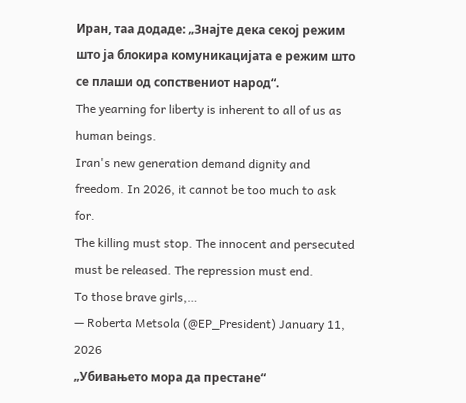Иран, таа додаде: „Знајте дека секој режим што ја блокира комуникацијата е режим што се плаши од сопствениот народ“.
The yearning for liberty is inherent to all of us as human beings.
Iran's new generation demand dignity and freedom. In 2026, it cannot be too much to ask for.
The killing must stop. The innocent and persecuted must be released. The repression must end.
To those brave girls,…
— Roberta Metsola (@EP_President) January 11, 2026
„Убивањето мора да престане“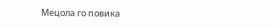Мецола го повика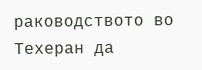раководството во Техеран да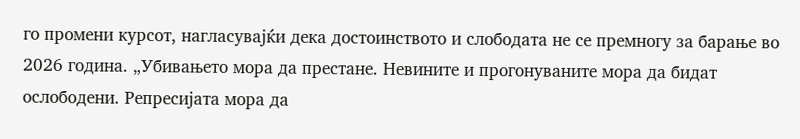го промени курсот, нагласувајќи дека достоинството и слободата не се премногу за барање во 2026 година. „Убивањето мора да престане. Невините и прогонуваните мора да бидат ослободени. Репресијата мора да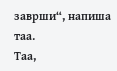заврши“, напиша таа.
Таа,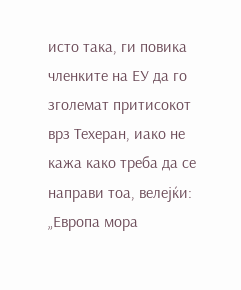исто така, ги повика членките на ЕУ да го зголемат притисокот врз Техеран, иако не кажа како треба да се направи тоа, велејќи: „Европа мора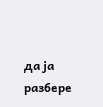да ја разбере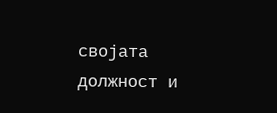својата должност и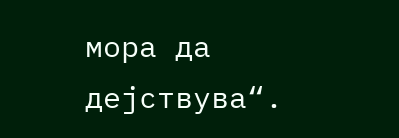мора да дејствува“.